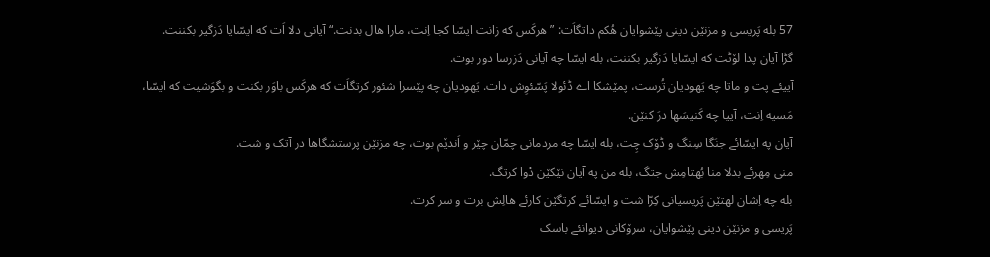57 بله پَریسی و مزنێن دینی پێشوایان هُکم داتگاَت: ”هرکَس که زانت ایسّا کجا اِنت، مارا هال بدنت.“ آیانی دلا اَت که ایسّایا دَزگیر بکننت.
گڑا آیان پدا لۆٹت که ایسّایا دَزگیر بکننت، بله ایسّا چه آیانی دَزرسا دور بوت.
آییئے پت و ماتا چه یَهودیان تُرست، پمێشکا اے ڈئولا پَسّئوِش دات. یَهودیان چه پێسرا شئور کرتگاَت که هرکَس باوَر بکنت و بگوَشیت که ایسّا، مَسیه اِنت، آییا چه کَنیسَها درَ کنێن.
آیان په ایسّائے جنَگا سِنگ و ڈۆک چِت، بله ایسّا چه مردمانی چمّان چێر و اَندێم بوت، چه مزنێن پرستشگاها در آتک و شت.
منی مِهرئے بدلا منا بُهتامِش جتگ، بله من په آیان نێکێن دْوا کرتگ.
بله چه اِشان لهتێن پَریسیانی کِرّا شت و ایسّائے کرتگێن کارئے هالِش برت و سر کرت.
پَریسی و مزنێن دینی پێشوایان، سرۆکانی دیوانئے باسک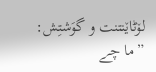لۆٹاێنتنت و گوَشتِش: ”ما چے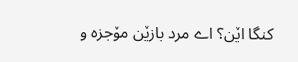کنگا اێن؟ اے مرد بازێن مۆجزه و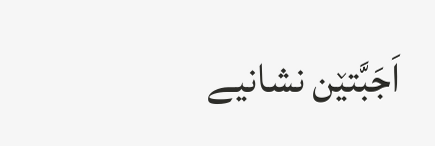اَجَبَّتێن نشانیے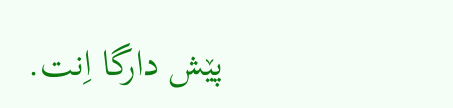پێش دارگا اِنت.